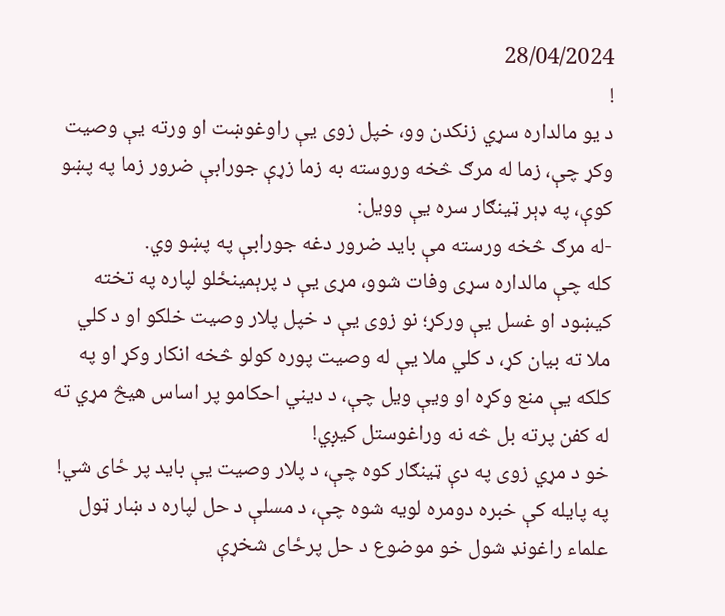28/04/2024
!
د یو مالداره سړي زنکدن وو، خپل زوی یې راوغوښت او ورته یې وصیت وکړ چې، زما له مرګ څخه وروسته به زما زړې جورابې ضرور زما په پښو کوې، په ډېر ټینګار سره یې وویل:
-له مرګ څخه ورسته مې باید ضرور دغه جورابې په پښو وي.
کله چې مالداره سړی وفات شوو، مړی یې د پرېمینځلو لپاره په تخته کیښود او غسل یې ورکړ؛ نو زوی یې د خپل پلار وصیت خلکو او د کلي ملا ته بیان کړ، د کلي ملا یې له وصیت پوره کولو څخه انکار وکړ او په کلکه یې منع وکړه او ویې ویل چې، د دیني احکامو پر اساس هیڅ مړي ته له کفن پرته بل څه نه وراغوستل کیږي!
خو د مړي زوی په دې ټینګار کوه چې، د پلار وصیت یې باید پر ځای شي! په پایله کې خبره دومره لویه شوه چې، د مسلې د حل لپاره د ښار ټول علماء راغونډ شول خو موضوع د حل پرځای شخړې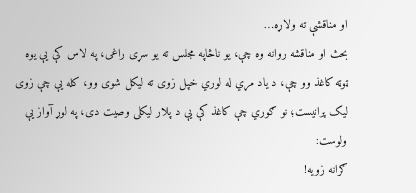او مناقشې ته ولاړه…
بحث او مناقشه روانه وه چې، یو ناڅاپه مجلس ته یو سړی راغی، په لاس کې یې یوه ټوټه کاغذ وو چې، د یاد مړي له لوري خپل زوی ته لیکل شوی وو، کله یې چې زوی لیک پرانیست؛ نو ګوري چې کاغذ کې یې د پلار لیکلی وصیت دی، په لوړ آواز یې ولوست:
ګرانه زویه!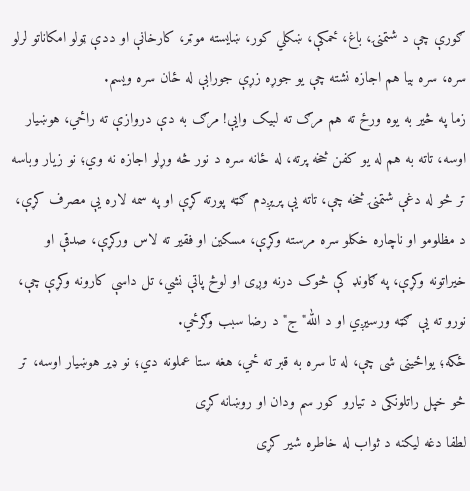ګورې چې د شتمنۍ، باغ، ځمکې، ښکلي کور، ښایسته موټر، کارخانې او ددې ټولو امکاناتو لرلو سره، سره بیا هم اجازه نشته چې یو جوړه زړې جورابې له ځان سره ویسم.
زما په څیر به یوه ورځ ته هم مرګ ته لبیک وايې! مرګ به دې دروازې ته راځي، هوښیار اوسه، تاته به هم له یو کفن څخه پرته، له ځانه سره د نور څه وړلو اجازه نه وي؛ نو زیار وباسه تر څو له دغې شتمنۍ څخه چې، تاته یې پریږدم ګټه پورته کړې او په سمه لاره یې مصرف کړې، د مظلومو او ناچاره خکلو سره مرسته وکړې، مسکین او فقیر ته لاس ورکړې، صدقې او خیراتونه وکړې، په ګاونډ کې څوک درنه وږی او لوڅ پاتې نشي، تل داسې کارونه وکړې چې، نورو ته یې ګټه ورسیږي او د الله"ج" د رضا سبب وګرځي.
ځکه؛ یواځینی شی چې، له تا سره به قبر ته ځي، هغه ستا عملونه دي؛ نو ډیر هوښیار اوسه، تر څو خپل راتلونکی د تیارو کور سم ودان او روښانه کړی
لطفا دغه ليکنه د ثواب له خاطره شير کړى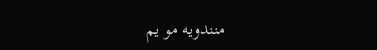منندويه مو يم